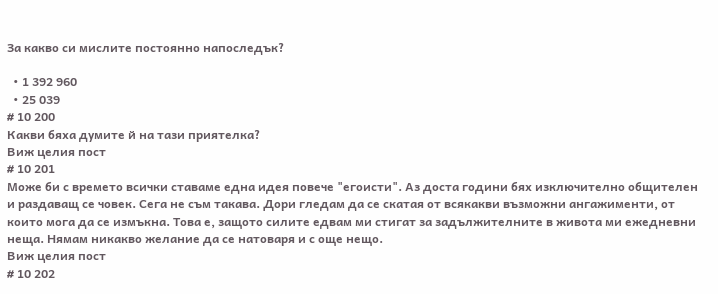За какво си мислите постоянно напоследък?

  • 1 392 960
  • 25 039
# 10 200
Какви бяха думите й на тази приятелка?
Виж целия пост
# 10 201
Може би с времето всички ставаме една идея повече "егоисти". Аз доста години бях изключително общителен и раздаващ се човек. Сега не съм такава. Дори гледам да се скатая от всякакви възможни ангажименти, от които мога да се измъкна. Това е, защото силите едвам ми стигат за задължителните в живота ми ежедневни неща. Нямам никакво желание да се натоваря и с още нещо.
Виж целия пост
# 10 202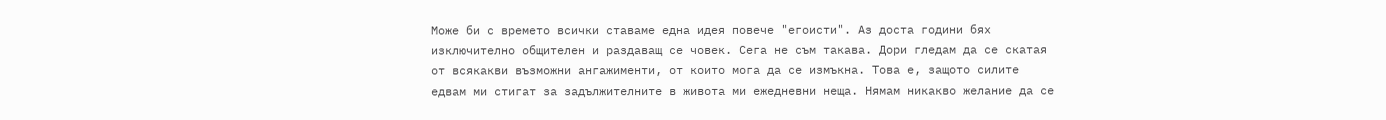Може би с времето всички ставаме една идея повече "егоисти". Аз доста години бях изключително общителен и раздаващ се човек. Сега не съм такава. Дори гледам да се скатая от всякакви възможни ангажименти, от които мога да се измъкна. Това е, защото силите едвам ми стигат за задължителните в живота ми ежедневни неща. Нямам никакво желание да се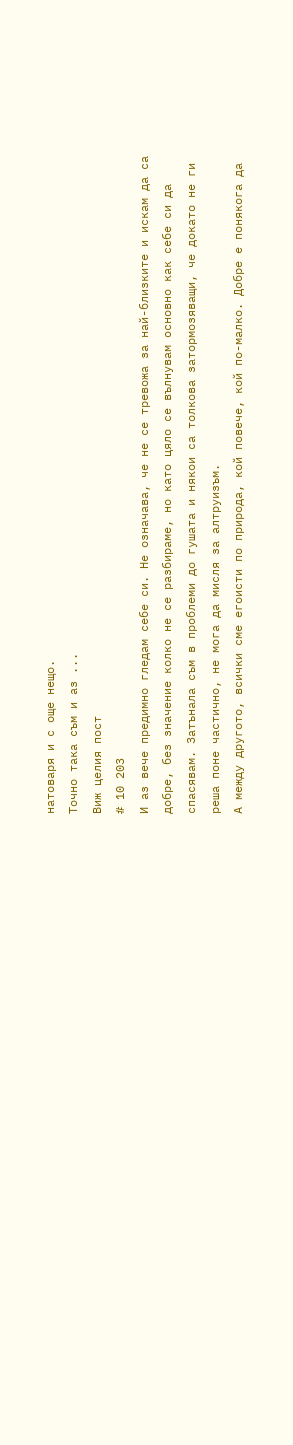натоваря и с още нещо.
Toчно така съм и аз ...
Виж целия пост
# 10 203
И аз вече предимно гледам себе си. Не означава, че не се тревожа за най-близките и искам да са добре, без значение колко не се разбираме, но като цяло се вълнувам основно как себе си да спасявам. Затънала съм в проблеми до гушата и някои са толкова затормозяващи, че докато не ги реша поне частично, не мога да мисля за алтруизъм.
А между другото, всички сме егоисти по природа, кой повече, кой по-малко. Добре е понякога да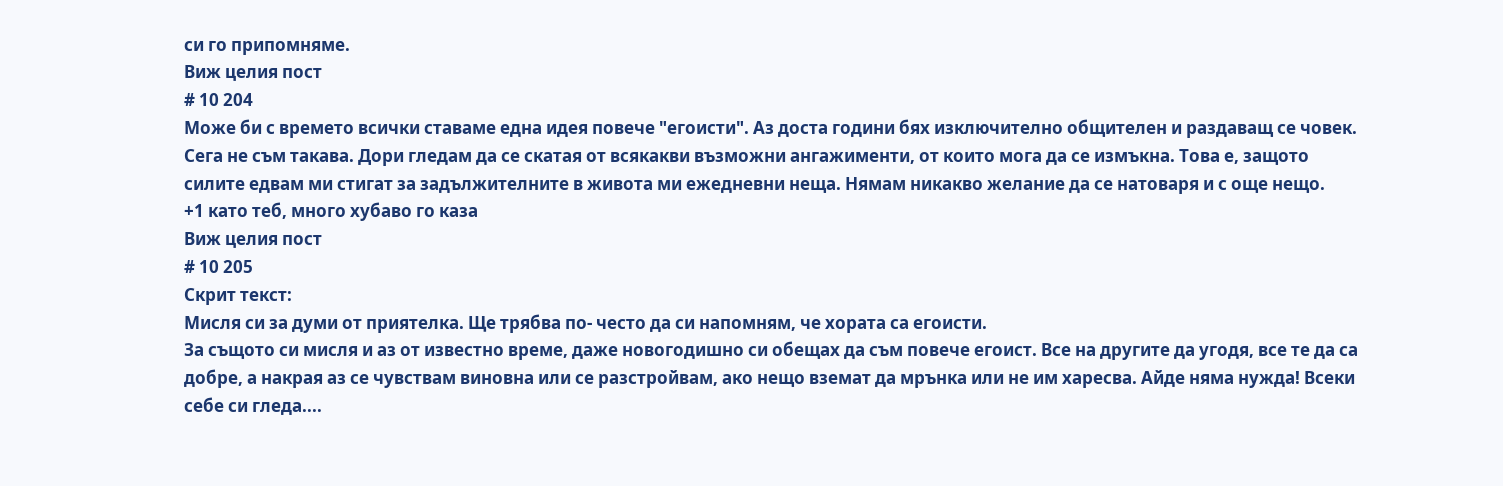си го припомняме.
Виж целия пост
# 10 204
Може би с времето всички ставаме една идея повече "егоисти". Аз доста години бях изключително общителен и раздаващ се човек. Сега не съм такава. Дори гледам да се скатая от всякакви възможни ангажименти, от които мога да се измъкна. Това е, защото силите едвам ми стигат за задължителните в живота ми ежедневни неща. Нямам никакво желание да се натоваря и с още нещо.
+1 като теб, много хубаво го каза
Виж целия пост
# 10 205
Скрит текст:
Мисля си за думи от приятелка. Ще трябва по- често да си напомням, че хората са егоисти.
За същото си мисля и аз от известно време, даже новогодишно си обещах да съм повече егоист. Все на другите да угодя, все те да са добре, а накрая аз се чувствам виновна или се разстройвам, ако нещо вземат да мрънка или не им харесва. Айде няма нужда! Всеки себе си гледа....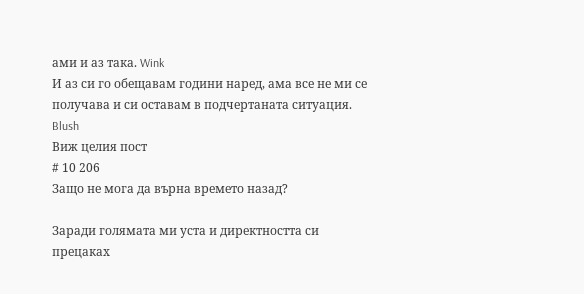ами и аз така. Wink
И аз си го обещавам години наред, ама все не ми се получава и си оставам в подчертаната ситуация. Blush
Виж целия пост
# 10 206
Защо не мога да върна времето назад?

Заради голямата ми уста и директността си прецаках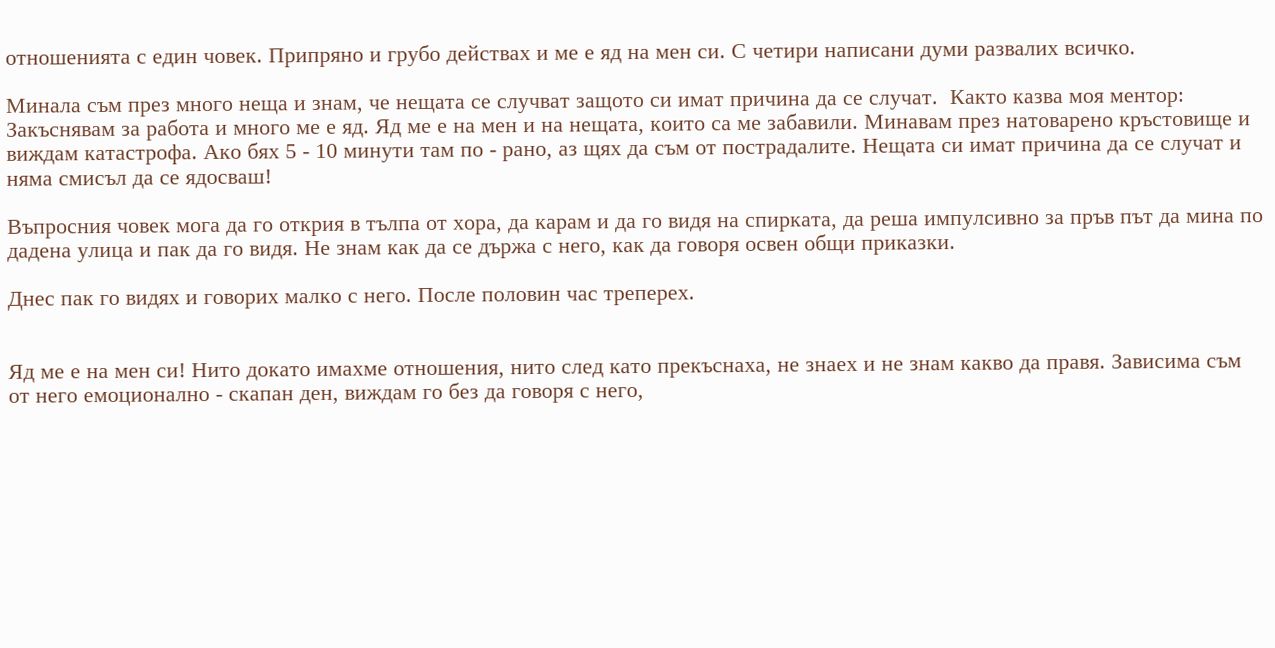отношенията с един човек. Припряно и грубо действах и ме е яд на мен си. С четири написани думи развалих всичко.

Минала съм през много неща и знам, че нещата се случват защото си имат причина да се случат.  Както казва моя ментор: Закъснявам за работа и много ме е яд. Яд ме е на мен и на нещата, които са ме забавили. Минавам през натоварено кръстовище и виждам катастрофа. Ако бях 5 - 10 минути там по - рано, аз щях да съм от пострадалите. Нещата си имат причина да се случат и няма смисъл да се ядосваш!

Въпросния човек мога да го открия в тълпа от хора, да карам и да го видя на спирката, да реша импулсивно за пръв път да мина по дадена улица и пак да го видя. Не знам как да се държа с него, как да говоря освен общи приказки.

Днес пак го видях и говорих малко с него. После половин час треперех.


Яд ме е на мен си! Нито докато имахме отношения, нито след като прекъснаха, не знаех и не знам какво да правя. Зависима съм от него емоционално - скапан ден, виждам го без да говоря с него,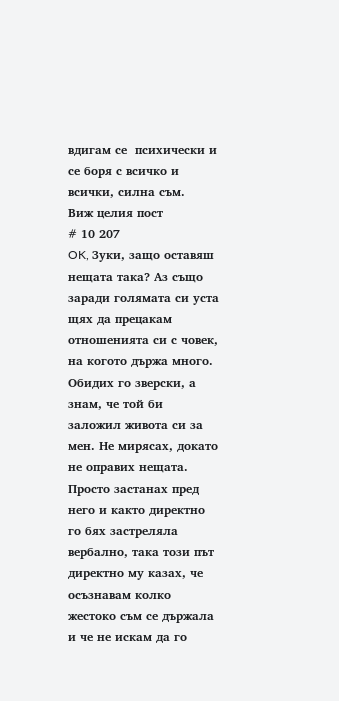вдигам се  психически и се боря с всичко и всички, силна съм.
Виж целия пост
# 10 207
OK, Зуки, защо оставяш нещата така? Аз също заради голямата си уста щях да прецакам отношенията си с човек, на когото държа много. Обидих го зверски, а знам, че той би заложил живота си за мен. Не мирясах, докато не оправих нещата. Просто застанах пред него и както директно го бях застреляла вербално, така този път директно му казах, че осъзнавам колко жестоко съм се държала и че не искам да го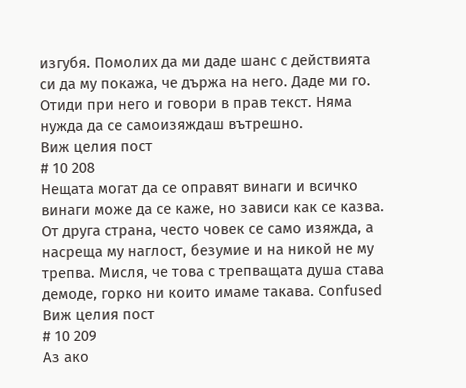изгубя. Помолих да ми даде шанс с действията си да му покажа, че държа на него. Даде ми го. Отиди при него и говори в прав текст. Няма нужда да се самоизяждаш вътрешно.
Виж целия пост
# 10 208
Нещата могат да се оправят винаги и всичко винаги може да се каже, но зависи как се казва. От друга страна, често човек се само изяжда, а насреща му наглост, безумие и на никой не му трепва. Мисля, че това с трепващата душа става демоде, горко ни които имаме такава. Confused
Виж целия пост
# 10 209
Аз ако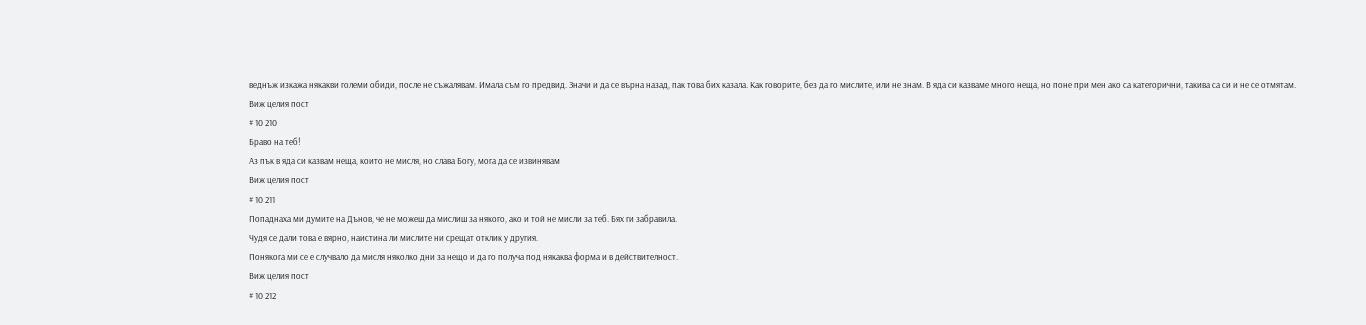веднъж изкажа някакви големи обиди, после не съжалявам. Имала съм го предвид. Значи и да се върна назад, пак това бих казала. Как говорите, без да го мислите, или не знам. В яда си казваме много неща, но поне при мен ако са категорични, такива са си и не се отмятам.
Виж целия пост
# 10 210
Браво на теб!
Аз пък в яда си казвам неща, които не мисля, но слава Богу, мога да се извинявам
Виж целия пост
# 10 211
Попаднаха ми думите на Дънов, че не можеш да мислиш за някого, ако и той не мисли за теб. Бях ги забравила.
Чудя се дали това е вярно, наистина ли мислите ни срещат отклик у другия.
Понякога ми се е случвало да мисля няколко дни за нещо и да го получа под някаква форма и в действителност.
Виж целия пост
# 10 212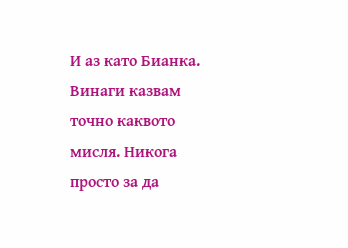И аз като Бианка. Винаги казвам точно каквото мисля. Никога просто за да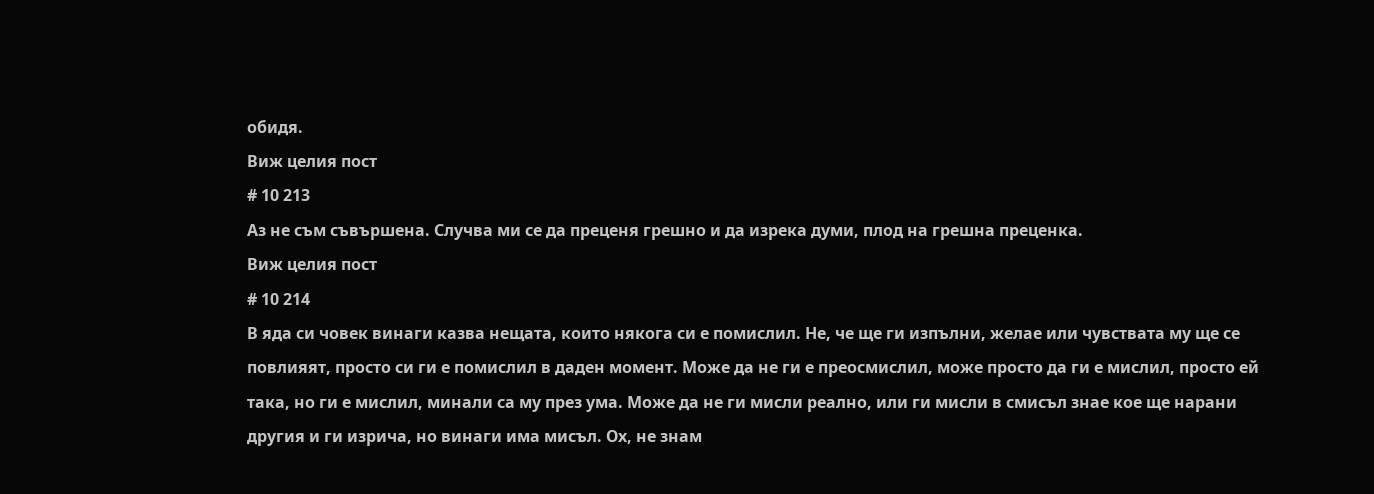обидя.
Виж целия пост
# 10 213
Аз не съм съвършена. Случва ми се да преценя грешно и да изрека думи, плод на грешна преценка.
Виж целия пост
# 10 214
В яда си човек винаги казва нещата, които някога си е помислил. Не, че ще ги изпълни, желае или чувствата му ще се повлияят, просто си ги е помислил в даден момент. Може да не ги е преосмислил, може просто да ги е мислил, просто ей така, но ги е мислил, минали са му през ума. Може да не ги мисли реално, или ги мисли в смисъл знае кое ще нарани другия и ги изрича, но винаги има мисъл. Ох, не знам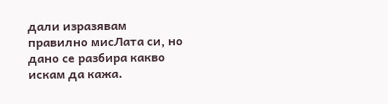дали изразявам правилно мисЛата си, но дано се разбира какво искам да кажа.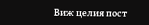Виж целия пост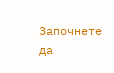Започнете да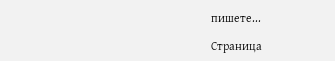пишете...

Страница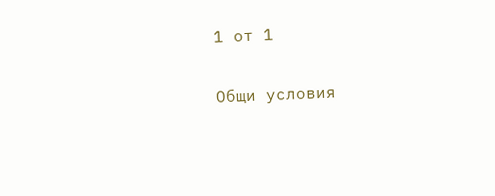1 от 1

Общи условия